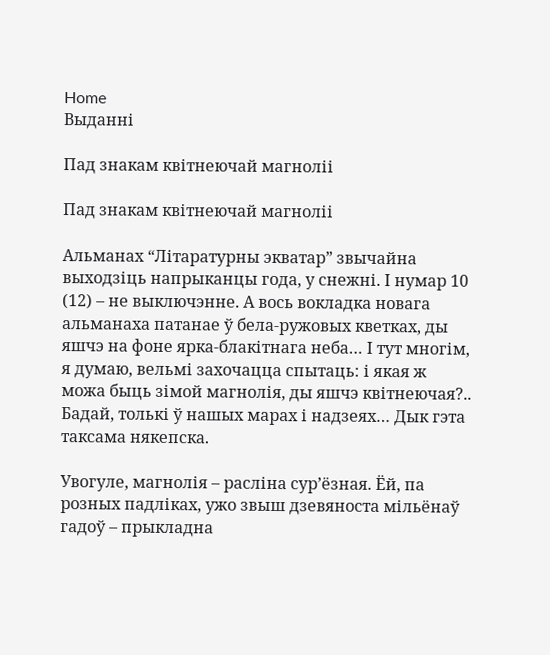Home
Выданні

Пад знакам квітнеючай магноліі

Пад знакам квітнеючай магноліі

Альманах “Літаратурны экватар” звычайна выходзіць напрыканцы года, у снежні. І нумар 10 (12) – не выключэнне. А вось вокладка новага альманаха патанае ў бела-ружовых кветках, ды яшчэ на фоне ярка-блакітнага неба… І тут многім, я думаю, вельмі захочацца спытаць: і якая ж можа быць зімой магнолія, ды яшчэ квітнеючая?.. Бадай, толькі ў нашых марах і надзеях… Дык гэта таксама някепска.

Увогуле, магнолія – расліна сур’ёзная. Ёй, па розных падліках, ужо звыш дзевяноста мільёнаў гадоў – прыкладна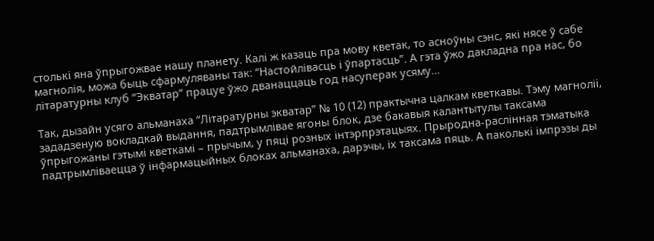столькі яна ўпрыгожвае нашу планету. Калі ж казаць пра мову кветак, то асноўны сэнс, які нясе ў сабе магнолія, можа быць сфармуляваны так: “Настойлівасць і ўпартасць”. А гэта ўжо дакладна пра нас, бо літаратурны клуб “Экватар” працуе ўжо дванаццаць год насуперак усяму…

Так, дызайн усяго альманаха “Літаратурны экватар” № 10 (12) практычна цалкам кветкавы. Тэму магноліі, зададзеную вокладкай выдання, падтрымлівае ягоны блок, дзе бакавыя калантытулы таксама ўпрыгожаны гэтымі кветкамі – прычым, у пяці розных інтэрпрэтацыях. Прыродна-раслінная тэматыка падтрымліваецца ў інфармацыйных блоках альманаха, дарэчы, іх таксама пяць. А паколькі імпрэзы ды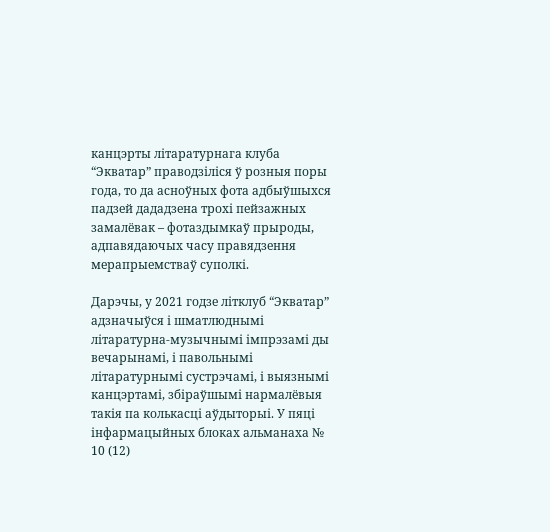канцэрты літаратурнага клуба “Экватар” праводзіліся ў розныя поры года, то да асноўных фота адбыўшыхся падзей дададзена трохі пейзажных замалёвак – фотаздымкаў прыроды, адпавядаючых часу правядзення мерапрыемстваў суполкі.

Дарэчы, у 2021 годзе літклуб “Экватар” адзначыўся і шматлюднымі літаратурна-музычнымі імпрэзамі ды вечарынамі, і павольнымі літаратурнымі сустрэчамі, і выязнымі канцэртамі, збіраўшымі нармалёвыя такія па колькасці аўдыторыі. У пяці інфармацыйных блоках альманаха № 10 (12)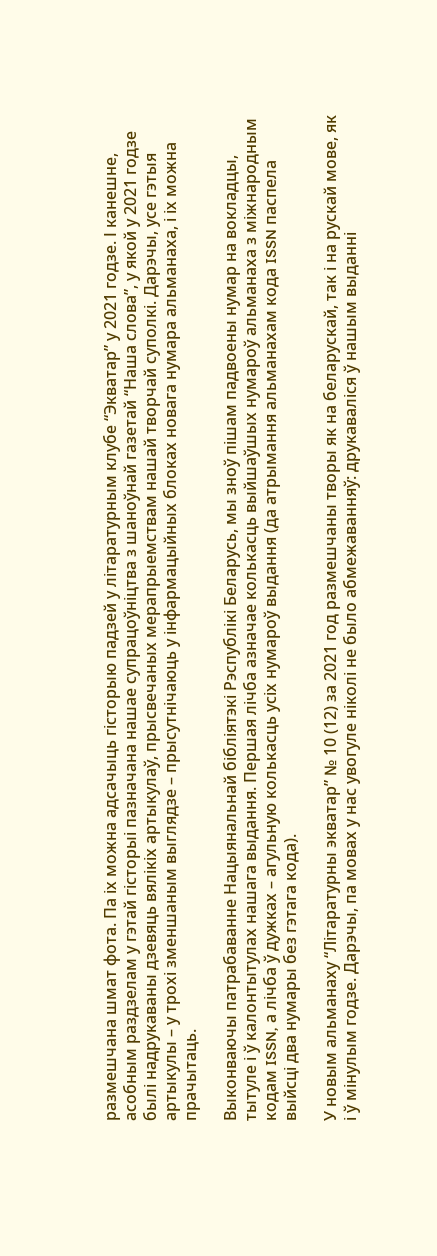размешчана шмат фота. Па іх можна адсачыць гісторыю падзей у літаратурным клубе “Экватар” у 2021 годзе. І канешне, асобным раздзелам у гэтай гісторыі пазначана нашае супрацоўніцтва з шаноўнай газетай “Наша слова”, у якой у 2021 годзе былі надрукаваны дзевяць вялікіх артыкулаў, прысвечаных мерапрыемствам нашай творчай суполкі. Дарэчы, усе гэтыя артыкулы – у трохі зменшаным выглядзе – прысутнічаюць у інфармацыйных блоках новага нумара альманаха, і іх можна прачытаць.

Выконваючы патрабаванне Нацыянальнай бібліятэкі Рэспублікі Беларусь, мы зноў пішам падвоены нумар на вокладцы, тытуле і ў калонтытулах нашага выдання. Першая лічба азначае колькасць выйшаўшых нумароў альманаха з міжнародным кодам ISSN, а лічба ў дужках – агульную колькасць усіх нумароў выдання (да атрымання альманахам кода ISSN паспела выйсці два нумары без гэтага кода).

У новым альманаху “Літаратурны экватар” № 10 (12) за 2021 год размешчаны творы як на беларускай, так і на рускай мове, як і ў мінулым годзе. Дарэчы, па мовах у нас увогуле ніколі не было абмежаванняў: друкаваліся ў нашым выданні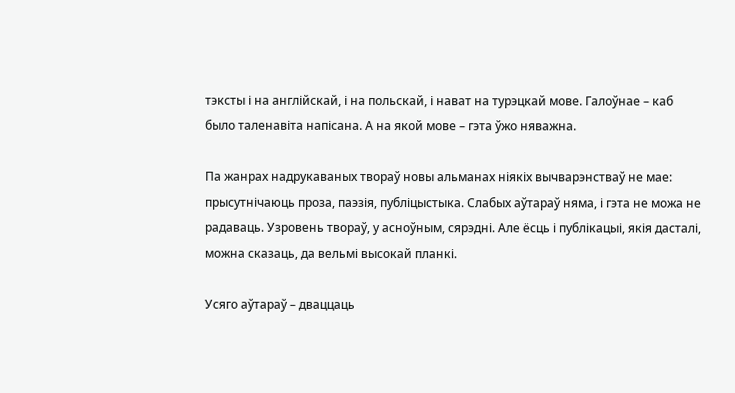тэксты і на англійскай, і на польскай, і нават на турэцкай мове. Галоўнае – каб было таленавіта напісана. А на якой мове – гэта ўжо няважна.

Па жанрах надрукаваных твораў новы альманах ніякіх вычварэнстваў не мае: прысутнічаюць проза, паэзія, публіцыстыка. Слабых аўтараў няма, і гэта не можа не радаваць. Узровень твораў, у асноўным, сярэдні. Але ёсць і публікацыі, якія дасталі, можна сказаць, да вельмі высокай планкі.

Усяго аўтараў – дваццаць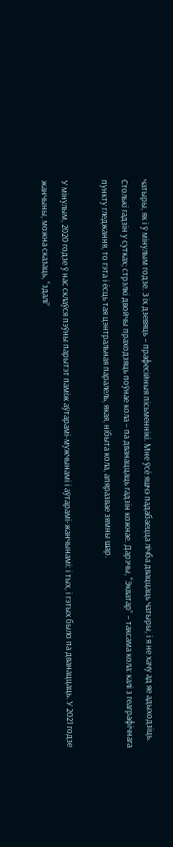чатыры, як і ў мінулым годзе. З іх дзевяць – прафесійныя пісьменнікі. Мне ўсё яшчэ падабаецца лічба дваццаць чатыры, і я не хачу ад яе адыходзіць. Столькі гадзін у сутках; стрэлкі двойчы праходзяць поўнае кола – па дванаццаць гадзін кожнае. Дарэчы, “Экватар” – таксама кола: калі з геаграфічнага пункту гледжання, то гэта і ёсць тая цэнтральная паралель, якая, нібыта кола, апяразвае зямны шар.

У мінулым, 2020 годзе ў нас склаўся пэўны парытэт паміж аўтарамі-мужчынамі і аўтарамі-жанчынамі: і тых, і гэтых было па дванаццаць. У 2021 годзе жанчыны, можна сказаць, “здалі”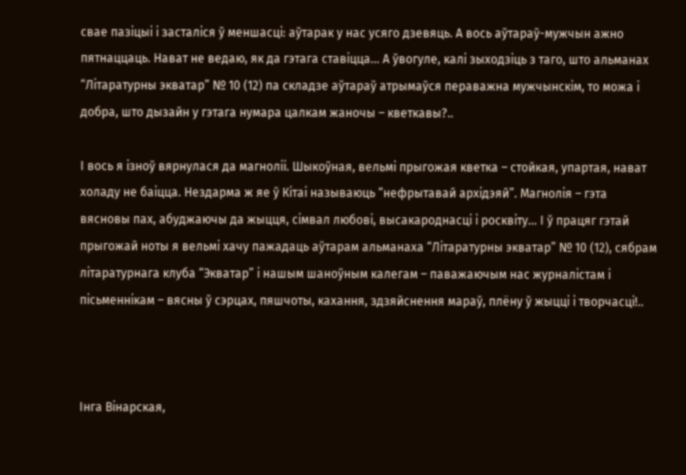свае пазіцыі і засталіся ў меншасці: аўтарак у нас усяго дзевяць. А вось аўтараў-мужчын ажно пятнаццаць. Нават не ведаю, як да гэтага ставіцца… А ўвогуле, калі зыходзіць з таго, што альманах “Літаратурны экватар” № 10 (12) па складзе аўтараў атрымаўся пераважна мужчынскім, то можа і добра, што дызайн у гэтага нумара цалкам жаночы – кветкавы?..

І вось я ізноў вярнулася да магноліі. Шыкоўная, вельмі прыгожая кветка – стойкая, упартая, нават холаду не баіцца. Нездарма ж яе ў Кітаі называюць “нефрытавай архідэяй”. Магнолія – гэта вясновы пах, абуджаючы да жыцця, сімвал любові, высакароднасці і росквіту… І ў працяг гэтай прыгожай ноты я вельмі хачу пажадаць аўтарам альманаха “Літаратурны экватар” № 10 (12), сябрам літаратурнага клуба “Экватар” і нашым шаноўным калегам – паважаючым нас журналістам і пісьменнікам – вясны ў сэрцах, пяшчоты, кахання, здзяйснення мараў, плёну ў жыцці і творчасці!..



Інга Вінарская,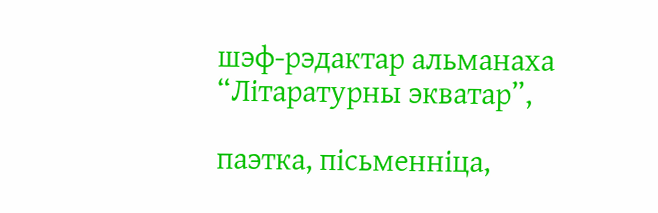шэф-рэдактар альманаха “Літаратурны экватар”,

паэтка, пісьменніца,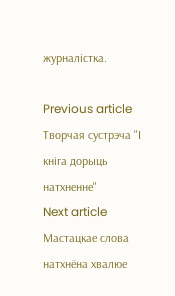журналістка.

Previous article Творчая сустрэча "І кніга дорыць натхненне"
Next article Мастацкае слова натхнёна хвалюе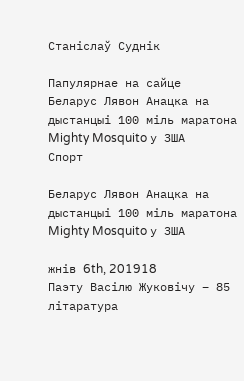Станіслаў Суднік

Папулярнае на сайце
Беларус Лявон Анацка на дыстанцыі 100 міль маратона Mighty Mosquito у ЗША
Спорт

Беларус Лявон Анацка на дыстанцыі 100 міль маратона Mighty Mosquito у ЗША

жнів 6th, 201918
Паэту Васілю Жуковічу – 85
літаратура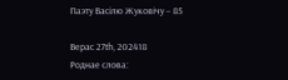Паэту Васілю Жуковічу – 85

Верас 27th, 202418
Роднае слова: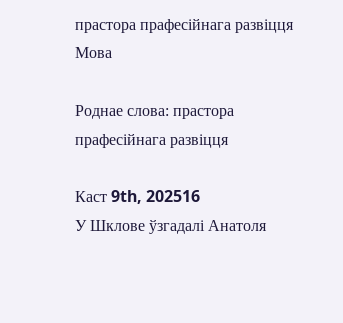прастора прафесійнага развіцця
Мова

Роднае слова: прастора прафесійнага развіцця

Каст 9th, 202516
У Шклове ўзгадалі Анатоля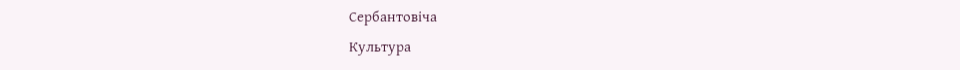Сербантовіча
Культура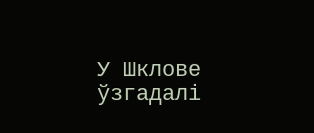У Шклове ўзгадалі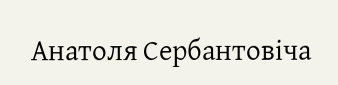Анатоля Сербантовіча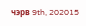чэрв 9th, 202015